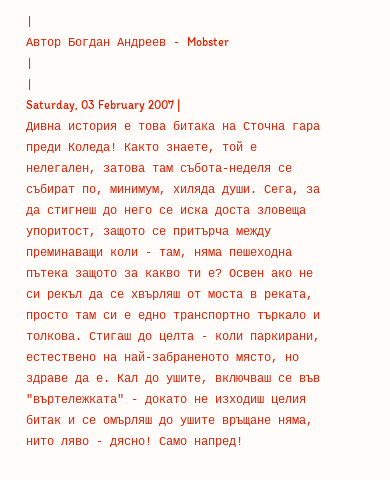|
Автор Богдан Андреев - Mobster
|
|
Saturday, 03 February 2007 |
Дивна история е това битака на Сточна гара преди Коледа! Както знаете, той е нелегален, затова там събота-неделя се събират по, минимум, хиляда души. Сега, за да стигнеш до него се иска доста зловеща упоритост, защото се притърча между преминаващи коли - там, няма пешеходна пътека защото за какво ти е? Освен ако не си рекъл да се хвърляш от моста в реката, просто там си е едно транспортно търкало и толкова. Стигаш до целта - коли паркирани, естествено на най-забраненото място, но здраве да е. Кал до ушите, включваш се във "въртележката" - докато не изходиш целия битак и се омърляш до ушите връщане няма, нито ляво - дясно! Само напред!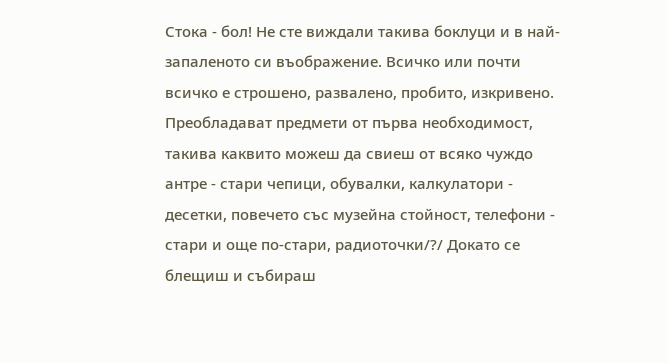Стока - бол! Не сте виждали такива боклуци и в най-запаленото си въображение. Всичко или почти всичко е строшено, развалено, пробито, изкривено. Преобладават предмети от първа необходимост, такива каквито можеш да свиеш от всяко чуждо антре - стари чепици, обувалки, калкулатори - десетки, повечето със музейна стойност, телефони - стари и още по-стари, радиоточки/?/ Докато се блещиш и събираш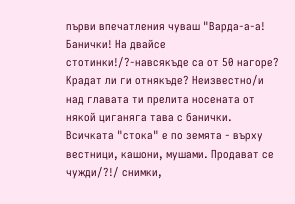първи впечатления чуваш "Варда-а-а! Банички! На двайсе стотинки!/?-навсякъде са от 50 нагоре? Крадат ли ги отнякъде? Неизвестно/и над главата ти прелита носената от някой циганяга тава с банички. Всичката "стока" е по земята - върху вестници, кашони, мушами. Продават се чужди/?!/ снимки,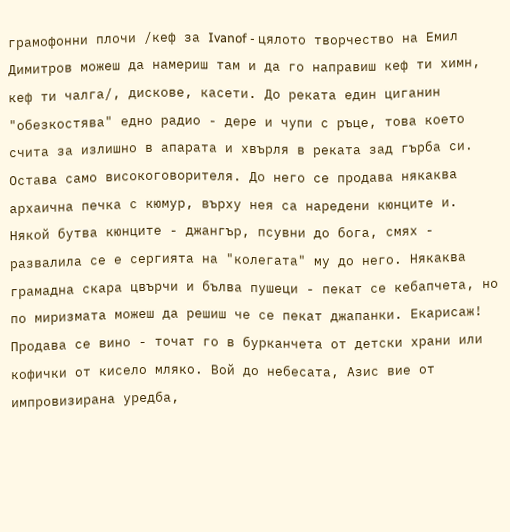грамофонни плочи /кеф за Ivanof - цялото творчество на Емил Димитров можеш да намериш там и да го направиш кеф ти химн, кеф ти чалга/, дискове, касети. До реката един циганин "обезкостява" едно радио - дере и чупи с ръце, това което счита за излишно в апарата и хвърля в реката зад гърба си. Остава само високоговорителя. До него се продава някаква архаична печка с кюмур, върху нея са наредени кюнците и. Някой бутва кюнците - джангър, псувни до бога, смях - развалила се е сергията на "колегата" му до него. Някаква грамадна скара цвърчи и бълва пушеци - пекат се кебапчета, но по миризмата можеш да решиш че се пекат джапанки. Екарисаж! Продава се вино - точат го в бурканчета от детски храни или кофички от кисело мляко. Вой до небесата, Азис вие от импровизирана уредба,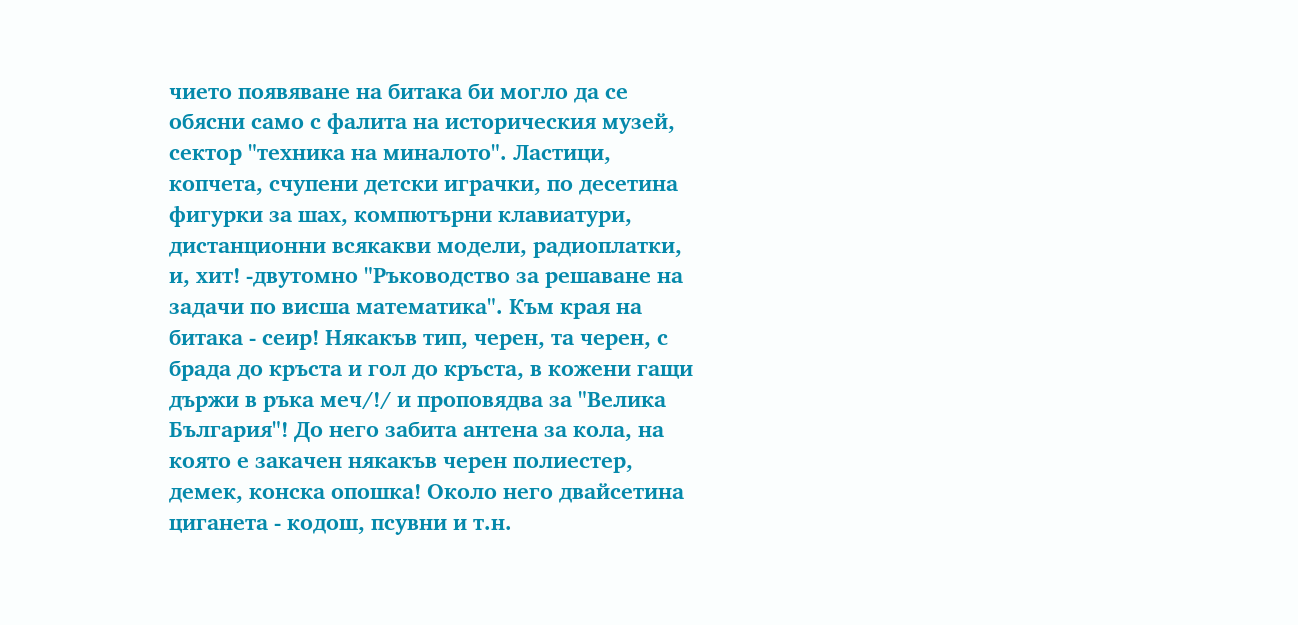чието появяване на битака би могло да се обясни само с фалита на историческия музей, сектор "техника на миналото". Ластици, копчета, счупени детски играчки, по десетина фигурки за шах, компютърни клавиатури, дистанционни всякакви модели, радиоплатки, и, хит! -двутомно "Ръководство за решаване на задачи по висша математика". Към края на битака - сеир! Някакъв тип, черен, та черен, с брада до кръста и гол до кръста, в кожени гащи държи в ръка меч/!/ и проповядва за "Велика България"! До него забита антена за кола, на която е закачен някакъв черен полиестер, демек, конска опошка! Около него двайсетина циганета - кодош, псувни и т.н.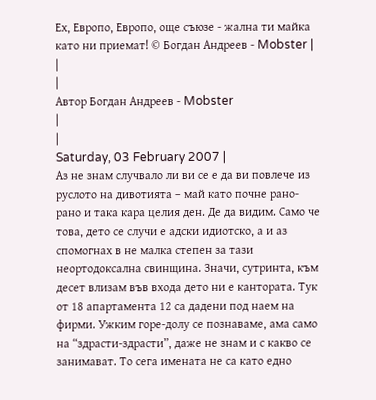Ех, Европо, Европо, още съюзе - жална ти майка като ни приемат! © Богдан Андреев - Mobster |
|
|
Автор Богдан Андреев - Mobster
|
|
Saturday, 03 February 2007 |
Аз не знам случвало ли ви се е да ви повлече из руслото на дивотията – май като почне рано-рано и така кара целия ден. Де да видим. Само че това, дето се случи е адски идиотско, а и аз спомогнах в не малка степен за тази неортодоксална свинщина. Значи, сутринта, към десет влизам във входа дето ни е кантората. Тук от 18 апартамента 12 са дадени под наем на фирми. Ужким горе-долу се познаваме, ама само на “здрасти-здрасти”, даже не знам и с какво се занимават. То сега имената не са като едно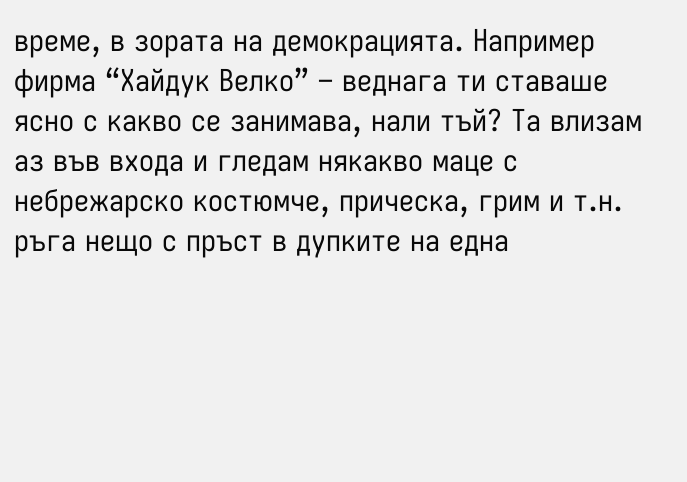време, в зората на демокрацията. Например фирма “Хайдук Велко” – веднага ти ставаше ясно с какво се занимава, нали тъй? Та влизам аз във входа и гледам някакво маце с небрежарско костюмче, прическа, грим и т.н. ръга нещо с пръст в дупките на една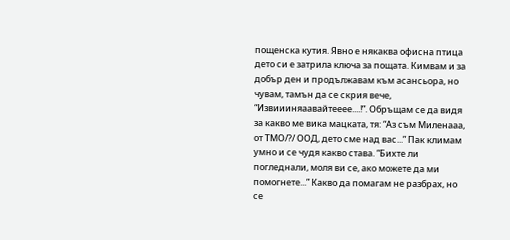пощенска кутия. Явно е някаква офисна птица дето си е затрила ключа за пощата. Кимвам и за добър ден и продължавам към асансьора, но чувам, тамън да се скрия вече, “Извиииняаавайтееее....!”. Обръщам се да видя за какво ме вика мацката, тя: “Аз съм Миленааа, от ТМО/?/ ООД, дето сме над вас...” Пак климам умно и се чудя какво става. “Бихте ли погледнали, моля ви се, ако можете да ми помогнете...” Какво да помагам не разбрах, но се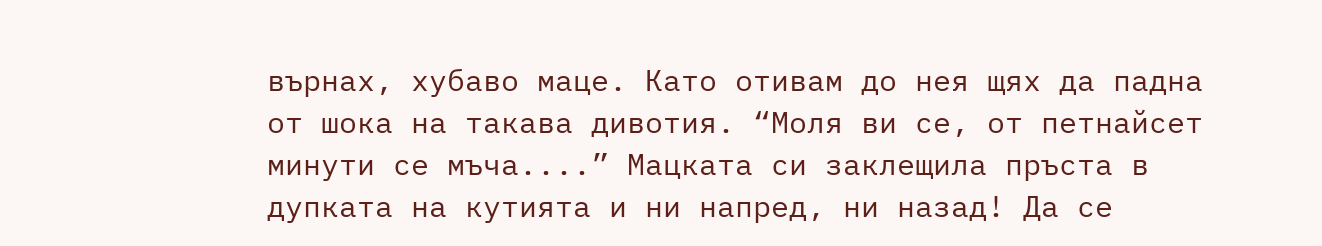върнах, хубаво маце. Като отивам до нея щях да падна от шока на такава дивотия. “Моля ви се, от петнайсет минути се мъча....” Мацката си заклещила пръста в дупката на кутията и ни напред, ни назад! Да се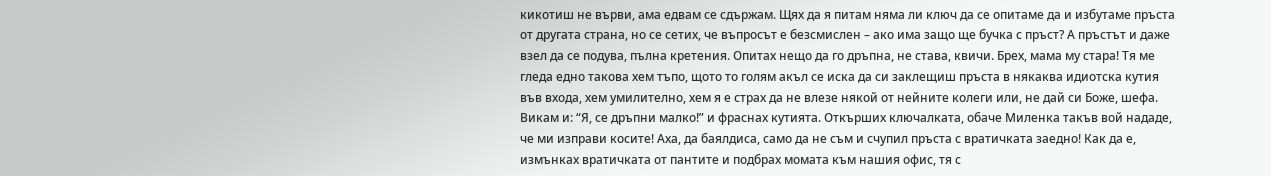кикотиш не върви, ама едвам се сдържам. Щях да я питам няма ли ключ да се опитаме да и избутаме пръста от другата страна, но се сетих, че въпросът е безсмислен – ако има защо ще бучка с пръст? А пръстът и даже взел да се подува, пълна кретения. Опитах нещо да го дръпна, не става, квичи. Брех, мама му стара! Тя ме гледа едно такова хем тъпо, щото то голям акъл се иска да си заклещиш пръста в някаква идиотска кутия във входа, хем умилително, хем я е страх да не влезе някой от нейните колеги или, не дай си Боже, шефа. Викам и: “Я, се дръпни малко!” и фраснах кутията. Откърших ключалката, обаче Миленка такъв вой нададе, че ми изправи косите! Аха, да баялдиса, само да не съм и счупил пръста с вратичката заедно! Как да е, измънках вратичката от пантите и подбрах момата към нашия офис, тя с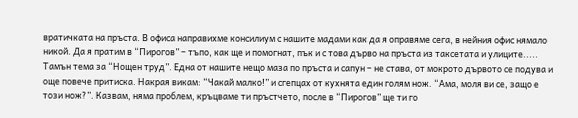вратичката на пръста. В офиса направихме консилиум с нашите мадами как да я оправяме сега, в нейния офис нямало никой. Да я пратим в “Пирогов” – тъпо, как ще и помогнат, пък и с това дърво на пръста из таксетата и улиците..... Тамън тема за “Нощен труд”. Една от нашите нещо маза по пръста и сапун – не става, от мокрото дървото се подува и още повече притиска. Накрая викам: “Чакай малко!” и сгепцах от кухнята един голям нож. “Ама, моля ви се, защо е този нож?”. Казвам, няма проблем, кръцваме ти пръстчето, после в “Пирогов” ще ти го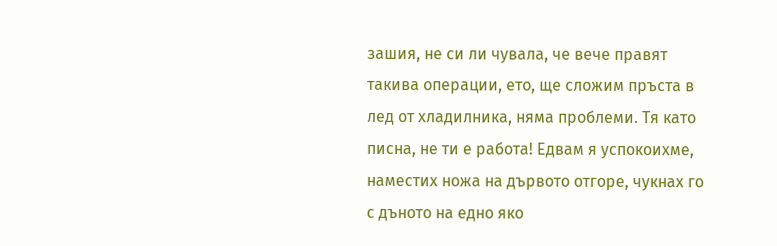зашия, не си ли чувала, че вече правят такива операции, ето, ще сложим пръста в лед от хладилника, няма проблеми. Тя като писна, не ти е работа! Едвам я успокоихме, наместих ножа на дървото отгоре, чукнах го с дъното на едно яко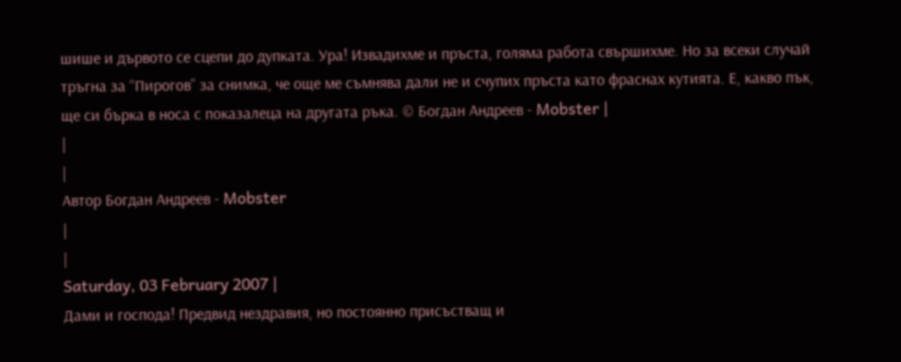шише и дървото се сцепи до дупката. Ура! Извадихме и пръста, голяма работа свършихме. Но за всеки случай тръгна за “Пирогов” за снимка, че още ме съмнява дали не и счупих пръста като фраснах кутията. Е, какво пък, ще си бърка в носа с показалеца на другата ръка. © Богдан Андреев - Mobster |
|
|
Автор Богдан Андреев - Mobster
|
|
Saturday, 03 February 2007 |
Дами и господа! Предвид нездравия, но постоянно присъстващ и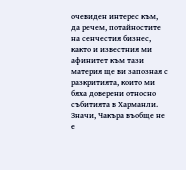очевиден интерес към, да речем, потайностите на сенчестия бизнес, както и известния ми афинитет към тази материя ще ви запозная с разкритията, които ми бяха доверени относно събитията в Харманли. Значи, Чакъра въобще не е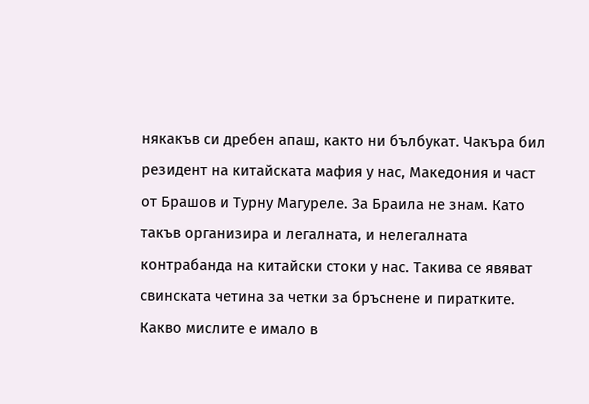някакъв си дребен апаш, както ни бълбукат. Чакъра бил резидент на китайската мафия у нас, Македония и част от Брашов и Турну Магуреле. За Браила не знам. Като такъв организира и легалната, и нелегалната контрабанда на китайски стоки у нас. Такива се явяват свинската четина за четки за бръснене и пиратките. Какво мислите е имало в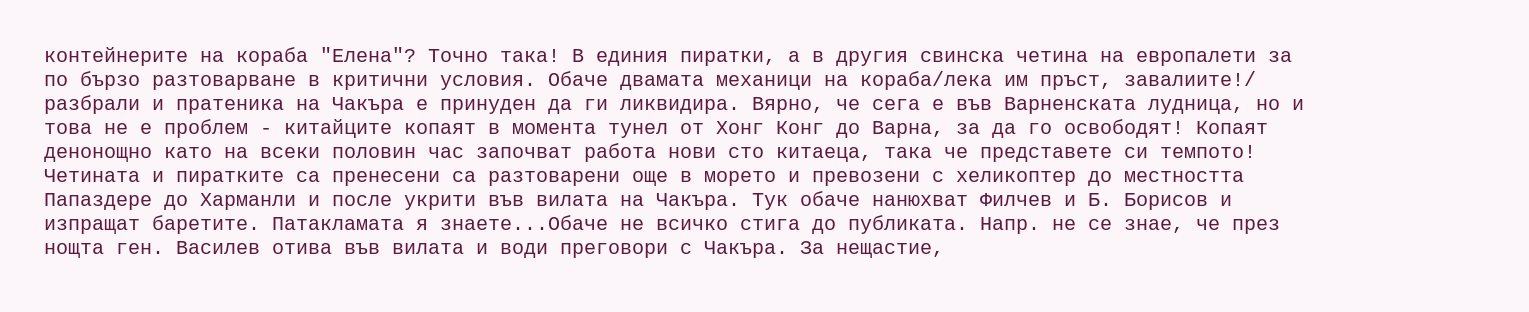контейнерите на кораба "Елена"? Точно така! В единия пиратки, а в другия свинска четина на европалети за по бързо разтоварване в критични условия. Обаче двамата механици на кораба/лека им пръст, завалиите!/ разбрали и пратеника на Чакъра е принуден да ги ликвидира. Вярно, че сега е във Варненската лудница, но и това не е проблем - китайците копаят в момента тунел от Хонг Конг до Варна, за да го освободят! Копаят денонощно като на всеки половин час започват работа нови сто китаеца, така че представете си темпото! Четината и пиратките са пренесени са разтоварени още в морето и превозени с хеликоптер до местността Папаздере до Харманли и после укрити във вилата на Чакъра. Тук обаче нанюхват Филчев и Б. Борисов и изпращат баретите. Патакламата я знаете...Обаче не всичко стига до публиката. Напр. не се знае, че през нощта ген. Василев отива във вилата и води преговори с Чакъра. За нещастие,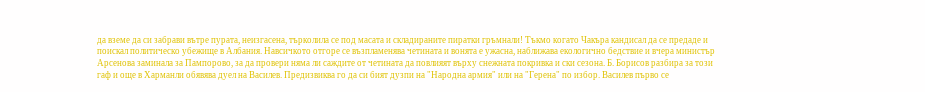да вземе да си забрави вътре пурата, неизгасена, търколила се под масата и складираните пиратки гръмнали! Тъкмо когато Чакъра кандисал да се предаде и поискал политическо убежище в Албания. Навсичкото отгоре се възпламенява четината и вонята е ужасна, наближава екологично бедствие и вчера министър Арсенова заминала за Пампорово, за да провери няма ли саждите от четината да повлияят върху снежната покривка и ски сезона. Б. Борисов разбира за този гаф и още в Харманли обявява дуел на Василев. Предизвиква го да си бият дузпи на "Народна армия" или на "Герена" по избор. Василев първо се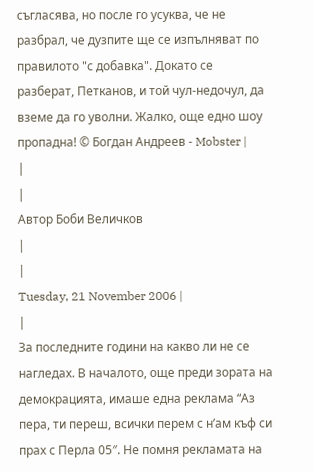съгласява, но после го усуква, че не разбрал, че дузпите ще се изпълняват по правилото "с добавка". Докато се разберат, Петканов, и той чул-недочул, да вземе да го уволни. Жалко, още едно шоу пропадна! © Богдан Андреев - Mobster |
|
|
Автор Боби Величков
|
|
Tuesday, 21 November 2006 |
|
За последните години на какво ли не се нагледах. В началото, още преди зората на демокрацията, имаше една реклама “Аз пера, ти переш, всички перем с н’ам къф си прах с Перла 05″. Не помня рекламата на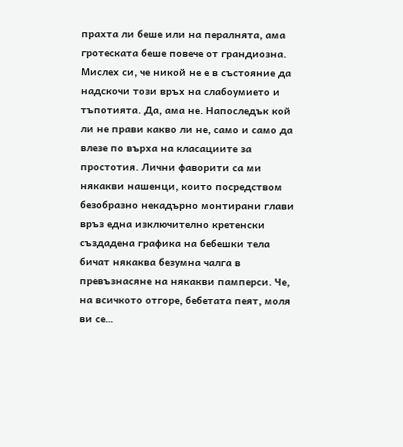прахта ли беше или на пералнята, ама гротеската беше повече от грандиозна. Мислех си, че никой не е в състояние да надскочи този връх на слабоумието и тъпотията. Да, ама не. Напоследък кой ли не прави какво ли не, само и само да влезе по върха на класациите за простотия. Лични фаворити са ми някакви нашенци, които посредством безобразно некадърно монтирани глави връз една изключително кретенски създадена графика на бебешки тела бичат някаква безумна чалга в превъзнасяне на някакви памперси. Че, на всичкото отгоре, бебетата пеят, моля ви се…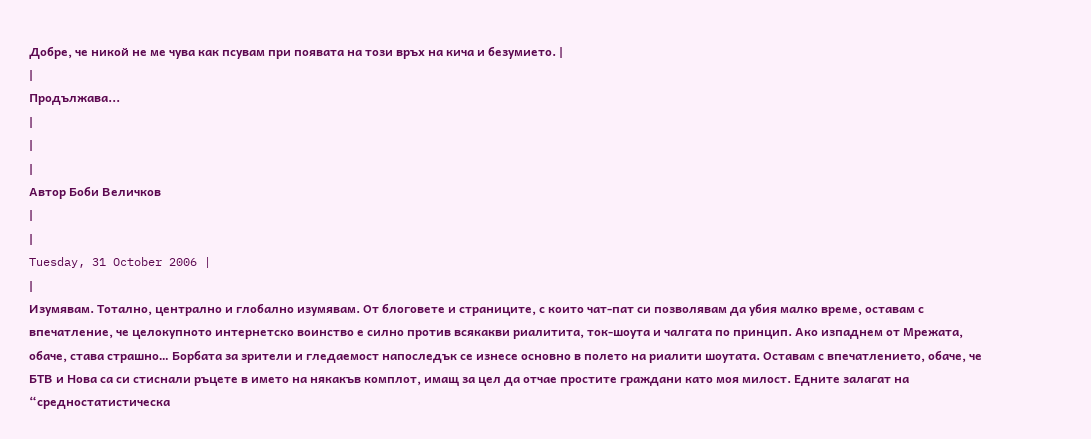Добре, че никой не ме чува как псувам при появата на този връх на кича и безумието. |
|
Продължава...
|
|
|
Автор Боби Величков
|
|
Tuesday, 31 October 2006 |
|
Изумявам. Тотално, централно и глобално изумявам. От блоговете и страниците, с които чат-пат си позволявам да убия малко време, оставам с впечатление, че целокупното интернетско воинство е силно против всякакви риалитита, ток-шоута и чалгата по принцип. Ако изпаднем от Мрежата, обаче, става страшно… Борбата за зрители и гледаемост напоследък се изнесе основно в полето на риалити шоутата. Оставам с впечатлението, обаче, че БТВ и Нова са си стиснали ръцете в името на някакъв комплот, имащ за цел да отчае простите граждани като моя милост. Едните залагат на “средностатистическа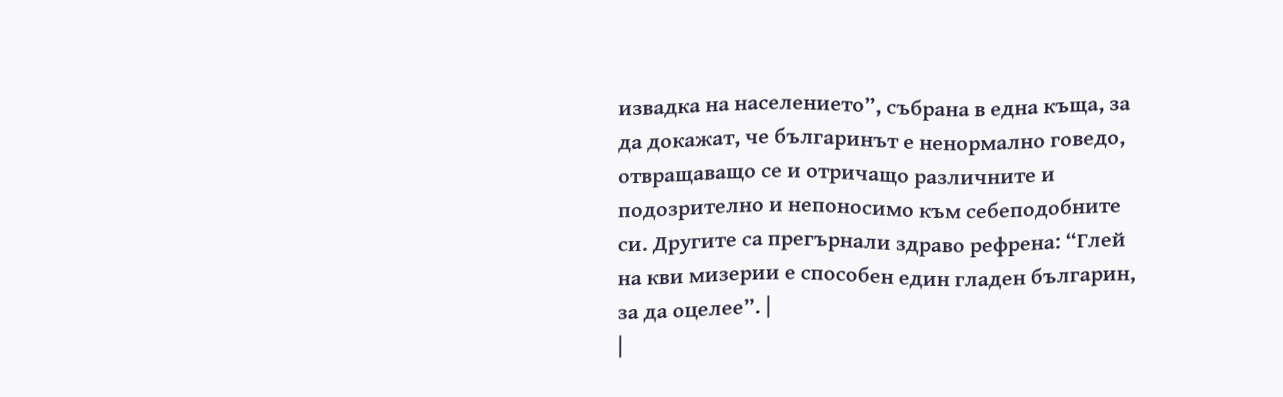извадка на населението”, събрана в една къща, за да докажат, че българинът е ненормално говедо, отвращаващо се и отричащо различните и подозрително и непоносимо към себеподобните си. Другите са прегърнали здраво рефрена: “Глей на кви мизерии е способен един гладен българин, за да оцелее”. |
|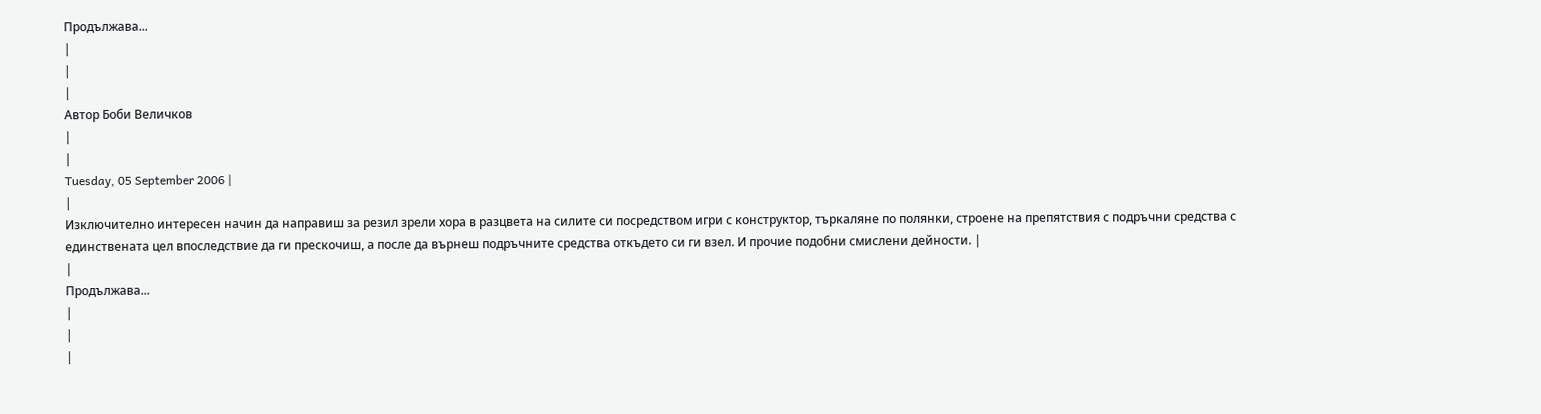Продължава...
|
|
|
Автор Боби Величков
|
|
Tuesday, 05 September 2006 |
|
Изключително интересен начин да направиш за резил зрели хора в разцвета на силите си посредством игри с конструктор, търкаляне по полянки, строене на препятствия с подръчни средства с единствената цел впоследствие да ги прескочиш, а после да върнеш подръчните средства откъдето си ги взел. И прочие подобни смислени дейности. |
|
Продължава...
|
|
|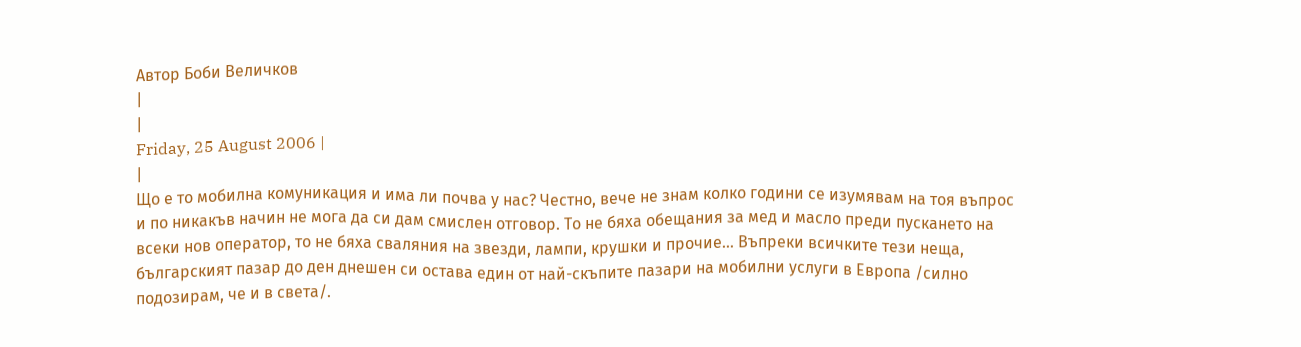Автор Боби Величков
|
|
Friday, 25 August 2006 |
|
Що е то мобилна комуникация и има ли почва у нас? Честно, вече не знам колко години се изумявам на тоя въпрос и по никакъв начин не мога да си дам смислен отговор. То не бяха обещания за мед и масло преди пускането на всеки нов оператор, то не бяха сваляния на звезди, лампи, крушки и прочие… Въпреки всичките тези неща, българският пазар до ден днешен си остава един от най-скъпите пазари на мобилни услуги в Европа /силно подозирам, че и в света/.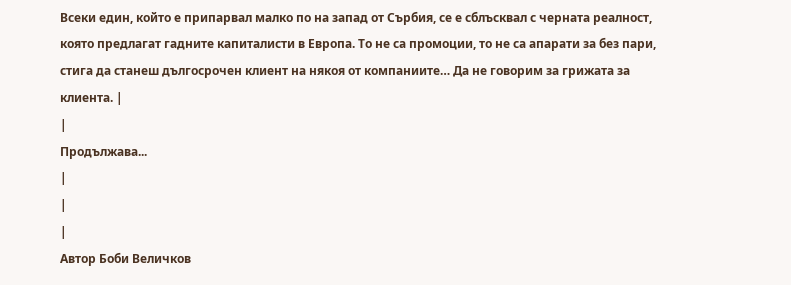Всеки един, който е припарвал малко по на запад от Сърбия, се е сблъсквал с черната реалност, която предлагат гадните капиталисти в Европа. То не са промоции, то не са апарати за без пари, стига да станеш дългосрочен клиент на някоя от компаниите… Да не говорим за грижата за клиента. |
|
Продължава...
|
|
|
Автор Боби Величков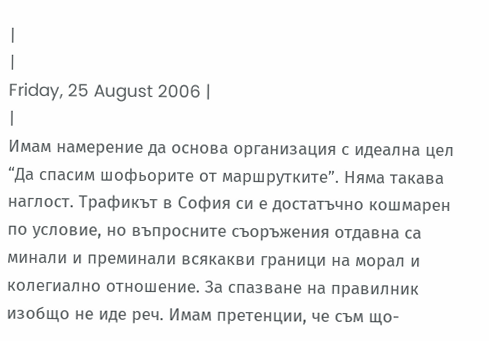|
|
Friday, 25 August 2006 |
|
Имам намерение да основа организация с идеална цел “Да спасим шофьорите от маршрутките”. Няма такава наглост. Трафикът в София си е достатъчно кошмарен по условие, но въпросните съоръжения отдавна са минали и преминали всякакви граници на морал и колегиално отношение. За спазване на правилник изобщо не иде реч. Имам претенции, че съм що-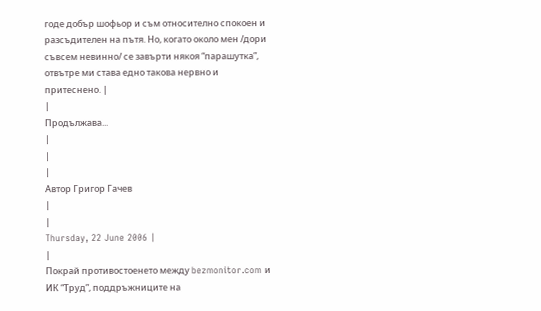годе добър шофьор и съм относително спокоен и разсъдителен на пътя. Но, когато около мен /дори съвсем невинно/ се завърти някоя “парашутка”, отвътре ми става едно такова нервно и притеснено. |
|
Продължава...
|
|
|
Автор Григор Гачев
|
|
Thursday, 22 June 2006 |
|
Покрай противостоенето между bezmonitor.com и ИК “Труд”, поддръжниците на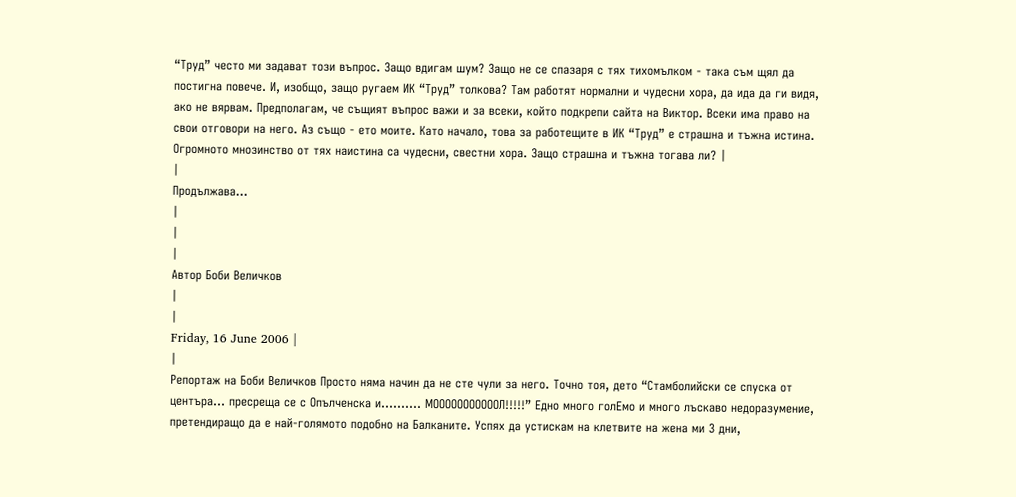“Труд” често ми задават този въпрос. Защо вдигам шум? Защо не се спазаря с тях тихомълком - така съм щял да постигна повече. И, изобщо, защо ругаем ИК “Труд” толкова? Там работят нормални и чудесни хора, да ида да ги видя, ако не вярвам. Предполагам, че същият въпрос важи и за всеки, който подкрепи сайта на Виктор. Всеки има право на свои отговори на него. Аз също - ето моите. Като начало, това за работещите в ИК “Труд” е страшна и тъжна истина. Огромното мнозинство от тях наистина са чудесни, свестни хора. Защо страшна и тъжна тогава ли? |
|
Продължава...
|
|
|
Автор Боби Величков
|
|
Friday, 16 June 2006 |
|
Репортаж на Боби Величков Просто няма начин да не сте чули за него. Точно тоя, дето “Стамболийски се спуска от центъра… пресреща се с Опълченска и………. МОООООООООООЛ!!!!!” Едно много голЕмо и много лъскаво недоразумение, претендиращо да е най-голямото подобно на Балканите. Успях да устискам на клетвите на жена ми 3 дни,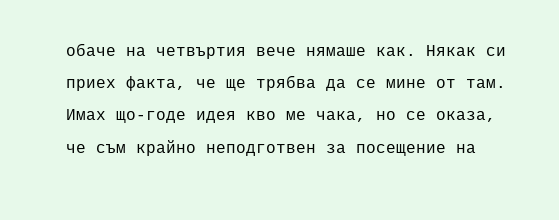обаче на четвъртия вече нямаше как. Някак си приех факта, че ще трябва да се мине от там. Имах що-годе идея кво ме чака, но се оказа, че съм крайно неподготвен за посещение на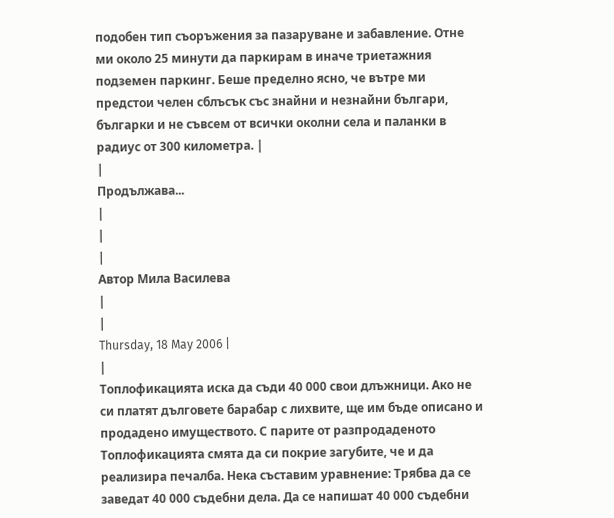подобен тип съоръжения за пазаруване и забавление. Отне ми около 25 минути да паркирам в иначе триетажния подземен паркинг. Беше пределно ясно, че вътре ми предстои челен сблъсък със знайни и незнайни българи, българки и не съвсем от всички околни села и паланки в радиус от 300 километра. |
|
Продължава...
|
|
|
Автор Мила Василева
|
|
Thursday, 18 May 2006 |
|
Топлофикацията иска да съди 40 000 свои длъжници. Ако не си платят дълговете барабар с лихвите, ще им бъде описано и продадено имуществото. С парите от разпродаденото Топлофикацията смята да си покрие загубите, че и да реализира печалба. Нека съставим уравнение: Трябва да се заведат 40 000 съдебни дела. Да се напишат 40 000 съдебни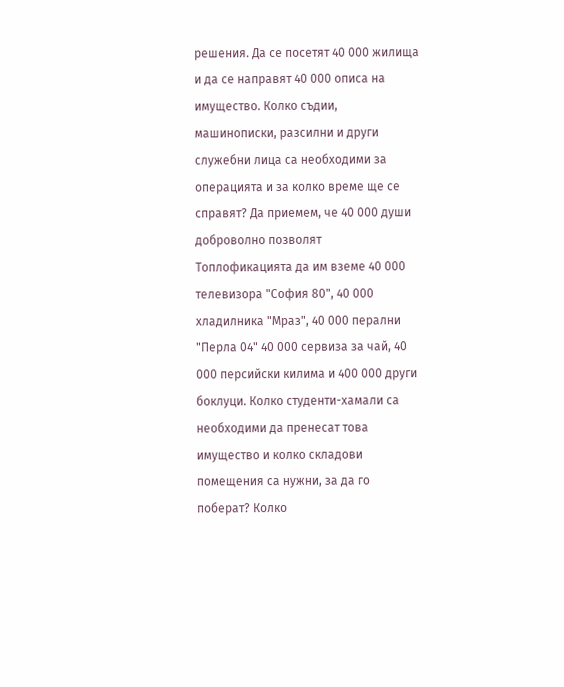решения. Да се посетят 40 000 жилища и да се направят 40 000 описа на имущество. Колко съдии, машинописки, разсилни и други служебни лица са необходими за операцията и за колко време ще се справят? Да приемем, че 40 000 души доброволно позволят Топлофикацията да им вземе 40 000 телевизора "София 80", 40 000 хладилника "Мраз", 40 000 перални "Перла 04" 40 000 сервиза за чай, 40 000 персийски килима и 400 000 други боклуци. Колко студенти-хамали са необходими да пренесат това имущество и колко складови помещения са нужни, за да го поберат? Колко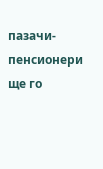пазачи-пенсионери ще го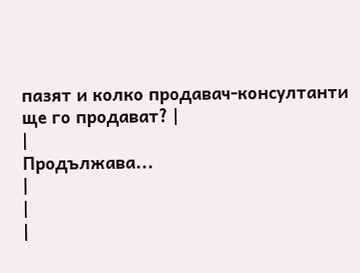пазят и колко продавач-консултанти ще го продават? |
|
Продължава...
|
|
|